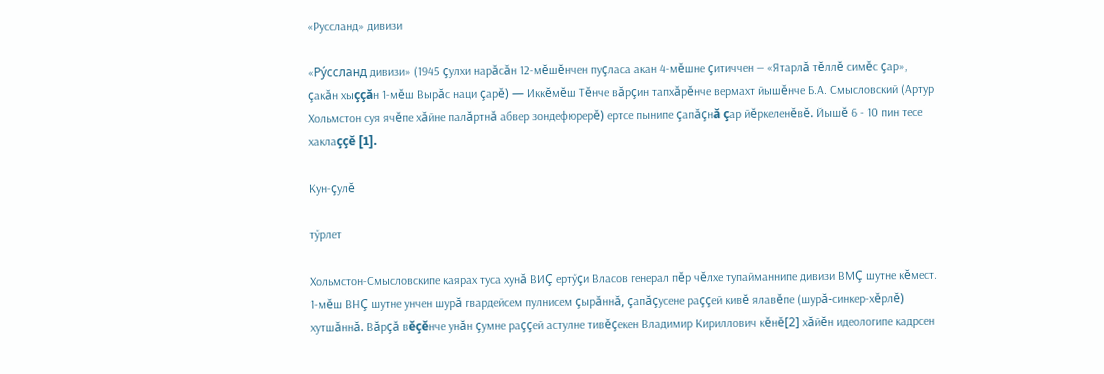«Руссланд» дивизи

«Ру́ссланд дивизи» (1945 çулхи нарăсăн 12-мĕшĕнчен пуçласа акан 4-мĕшне çитиччен — «Ятарлă тĕллĕ симĕс çар», çакăн хыççăн 1-мĕш Вырăс наци çарĕ) — Иккĕмĕш Тĕнче вăрçин тапхăрĕнче вермахт йышĕнче Б.А. Смысловский (Артур Хольмстон суя ячĕпе хăйне палăртнă абвер зондефюрерĕ) ертсе пынипе çапăçнă çар йĕркеленĕвĕ. Йышĕ 6 - 10 пин тесе хаклаççĕ [1].

Кун-çулĕ

тӳрлет

Хольмстон-Смысловскипе каярах туса хунă ВИÇ ертӳçи Власов генерал пĕр чĕлхе тупайманнипе дивизи ВМÇ шутне кĕмест. 1-мĕш ВНÇ шутне унчен шурă гвардейсем пулнисем çырăннă, çапăçусене раççей кивĕ ялавĕпе (шурă-синкер-хĕрлĕ) хутшăннă. Вăрçă вĕçĕнче унăн çумне раççей астулне тивĕçекен Владимир Кириллович кĕнĕ[2] хăйĕн идеологипе кадрсен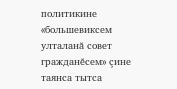политикине «большевиксем улталанă совет гражданĕсем» çине таянса тытса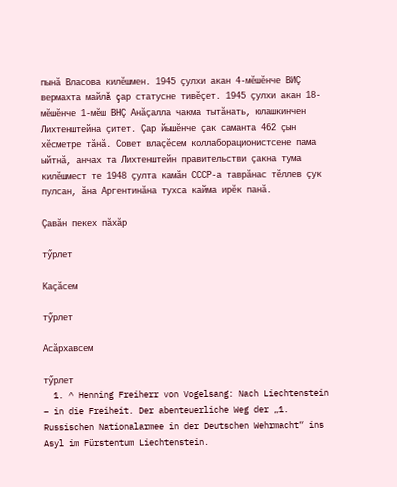пынă Власова килĕшмен. 1945 çулхи акан 4-мĕшĕнче ВИÇ вермахта майлă çар статусне тивĕçет. 1945 çулхи акан 18-мĕшĕнче 1-мĕш ВНÇ Анăçалла чакма тытăнать, юлашкинчен Лихтенштейна çитет. Çар йышĕнче çак саманта 462 çын хĕсметре тăнă. Совет влаçĕсем коллаборационистсене пама ыйтнă, анчах та Лихтенштейн правительстви çакна тума килĕшмест те 1948 çулта камăн СССР-а таврăнас тĕллев çук пулсан, ăна Аргентинăна тухса кайма ирĕк панă.

Çавăн пекех пăхăр

тӳрлет

Каçăсем

тӳрлет

Асăрхавсем

тӳрлет
  1. ^ Henning Freiherr von Vogelsang: Nach Liechtenstein – in die Freiheit. Der abenteuerliche Weg der „1. Russischen Nationalarmee in der Deutschen Wehrmacht“ ins Asyl im Fürstentum Liechtenstein.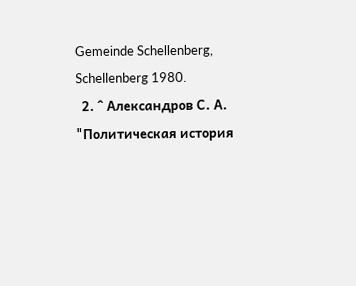Gemeinde Schellenberg, Schellenberg 1980.
  2. ^ Александров С. А. "Политическая история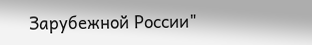Зарубежной России"